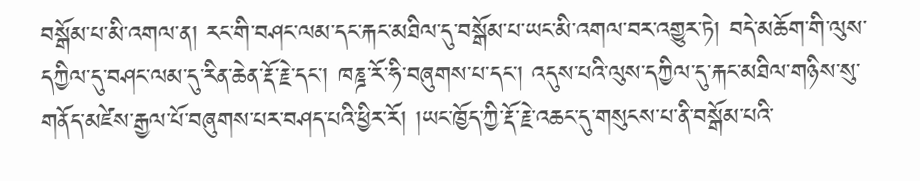བསྒོམ་པ་མི་འགལ་ན། རང་གི་བཤང་ལམ་དང་རྐང་མཐིལ་དུ་བསྒོམ་པ་ཡང་མི་འགལ་བར་འགྱུར་ཏེ། བདེ་མཆོག་གི་ལུས་དཀྱིལ་དུ་བཤང་ལམ་དུ་རིན་ཆེན་རྡོ་རྗེ་དང་། ཁཎྜ་རོ་ཧི་བཞུགས་པ་དང་། འདུས་པའི་ལུས་དཀྱིལ་དུ་རྐང་མཐིལ་གཉིས་སུ་གནོད་མཛེས་རྒྱལ་པོ་བཞུགས་པར་བཤད་པའི་ཕྱིར་རོ། །ཡང་ཁྱོད་ཀྱི་རྡོ་རྗེ་འཆང་དུ་གསུངས་པ་ནི་བསྒོམ་པའི་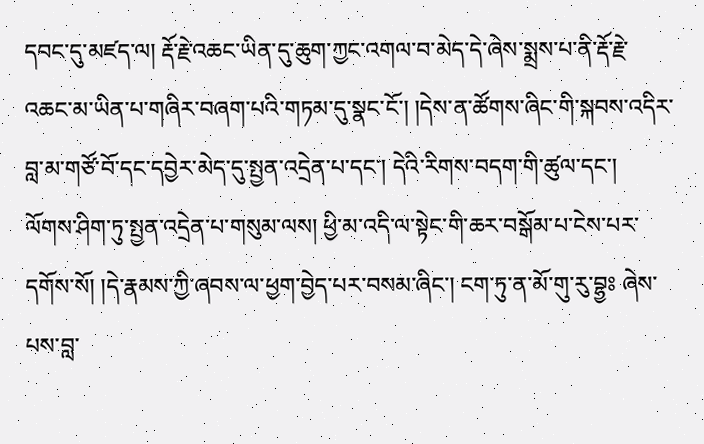དབང་དུ་མཛད་ལ། རྡོ་རྗེ་འཆང་ཡིན་དུ་ཆུག་ཀྱང་འགལ་བ་མེད་དེ་ཞེས་སྨྲས་པ་ནི་རྡོ་རྗེ་འཆང་མ་ཡིན་པ་གཞིར་བཞག་པའི་གཏམ་དུ་སྣང་ངོ་། །དེས་ན་ཚོགས་ཞིང་གི་སྐབས་འདིར་བླ་མ་གཙོ་བོ་དང་དབྱེར་མེད་དུ་སྤྱན་འདྲེན་པ་དང་། དེའི་རིགས་བདག་གི་ཚུལ་དང་། ལོགས་ཤིག་ཏུ་སྤྱན་འདྲེན་པ་གསུམ་ལས། ཕྱི་མ་འདི་ལ་སྟེང་གི་ཆར་བསྒོམ་པ་ངེས་པར་དགོས་སོ། །དེ་རྣམས་ཀྱི་ཞབས་ལ་ཕྱག་བྱེད་པར་བསམ་ཞིང་། ངག་ཏུ་ན་མོ་གུ་རུ་བྷྱཿ ཞེས་པས་བླ་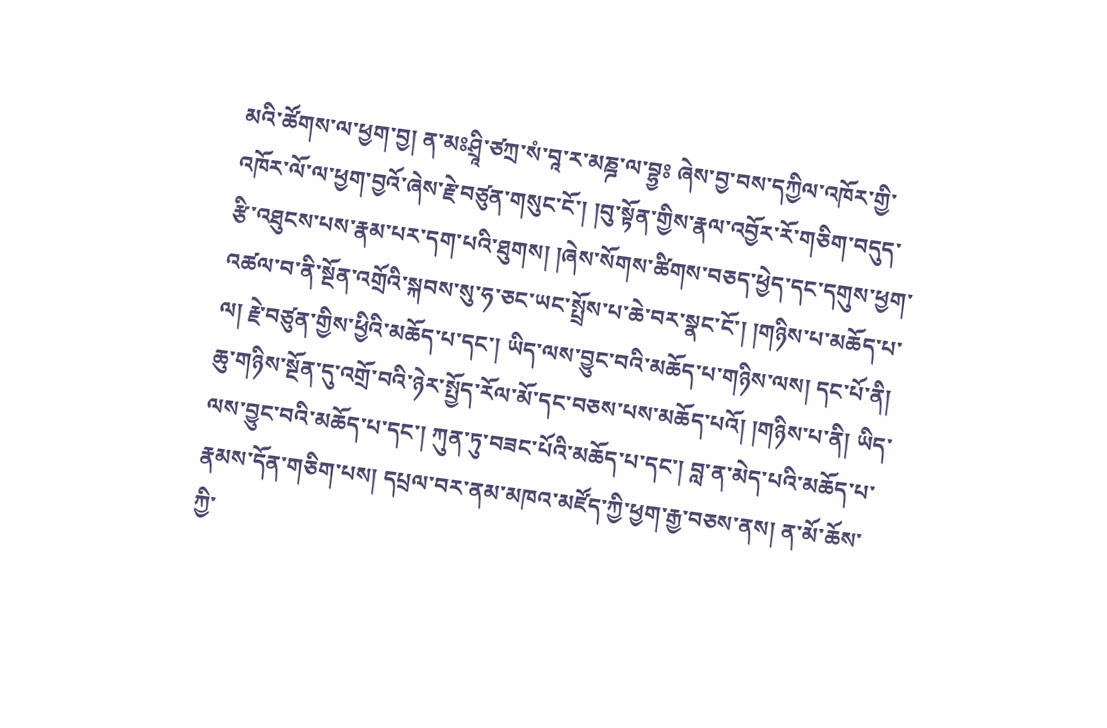མའི་ཚོགས་ལ་ཕྱག་བྱ། ན་མཿཤྲཱི་ཙཀྲ་སཾ་བཱ་ར་མཎྜ་ལ་བྷྱཿ ཞེས་བྱ་བས་དཀྱིལ་འཁོར་གྱི་འཁོར་ལོ་ལ་ཕྱག་བྱའོ་ཞེས་རྗེ་བཙུན་གསུང་ངོ་། །བུ་སྟོན་གྱིས་རྣལ་འབྱོར་རོ་གཅིག་བདུད་རྩི་འཐུངས་པས་རྣམ་པར་དག་པའི་ཐུགས། །ཞེས་སོགས་ཚིགས་བཅད་ཕྱེད་དང་དགུས་ཕྱག་འཚལ་བ་ནི་སྔོན་འགྲོའི་སྐབས་སུ་ཧ་ཅང་ཡང་སྤྲོས་པ་ཆེ་བར་སྣང་ངོ་། །གཉིས་པ་མཆོད་པ་ལ། རྗེ་བཙུན་གྱིས་ཕྱིའི་མཆོད་པ་དང་། ཡིད་ལས་བྱུང་བའི་མཆོད་པ་གཉིས་ལས། དང་པོ་ནི། ཆུ་གཉིས་སྔོན་དུ་འགྲོ་བའི་ཉེར་སྤྱོད་རོལ་མོ་དང་བཅས་པས་མཆོད་པའོ། །གཉིས་པ་ནི། ཡིད་ལས་བྱུང་བའི་མཆོད་པ་དང་། ཀུན་ཏུ་བཟང་པོའི་མཆོད་པ་དང་། བླ་ན་མེད་པའི་མཆོད་པ་རྣམས་དོན་གཅིག་པས། དཔྲལ་བར་ནམ་མཁའ་མཛོད་ཀྱི་ཕྱག་རྒྱ་བཅས་ནས། ན་མོ་ཆོས་ཀྱི་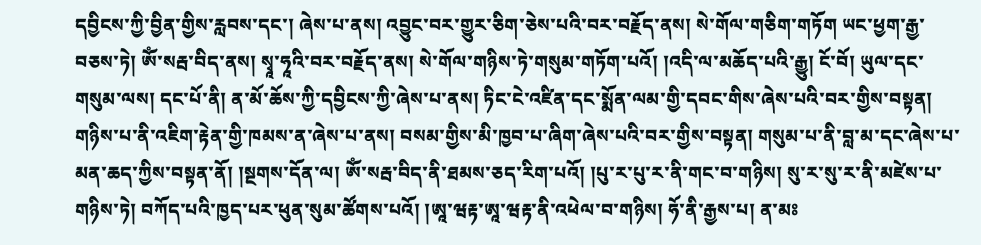དབྱིངས་ཀྱི་བྱིན་གྱིས་རླབས་དང་། ཞེས་པ་ནས། འབྱུང་བར་གྱུར་ཅིག་ཅེས་པའི་བར་བརྗོད་ནས། སེ་གོལ་གཅིག་གཏོག ཡང་ཕྱག་རྒྱ་བཅས་ཏེ། ཨོཾ་སརྦ་བིད་ནས། སྭཱ་ཧཱའི་བར་བརྗོད་ནས། སེ་གོལ་གཉིས་ཏེ་གསུམ་གཏོག་པའོ། །འདི་ལ་མཆོད་པའི་རྒྱུ། ངོ་བོ། ཡུལ་དང་གསུམ་ལས། དང་པོ་ནི། ན་མོ་ཆོས་ཀྱི་དབྱིངས་ཀྱི་ཞེས་པ་ནས། ཏིང་ངེ་འཛིན་དང་སྨོན་ལམ་གྱི་དབང་གིས་ཞེས་པའི་བར་གྱིས་བསྟན། གཉིས་པ་ནི་འཇིག་རྟེན་གྱི་ཁམས་ན་ཞེས་པ་ནས། བསམ་གྱིས་མི་ཁྱབ་པ་ཞིག་ཞེས་པའི་བར་གྱིས་བསྟན། གསུམ་པ་ནི་བླ་མ་དང་ཞེས་པ་མན་ཆད་ཀྱིས་བསྟན་ནོ། །སྔགས་དོན་ལ། ཨོཾ་སརྦ་བིད་ནི་ཐམས་ཅད་རིག་པའོ། །པུ་ར་པུ་ར་ནི་གང་བ་གཉིས། སུ་ར་སུ་ར་ནི་མཛེས་པ་གཉིས་ཏེ། བཀོད་པའི་ཁྱད་པར་ཕུན་སུམ་ཚོགས་པའོ། །ཨཱ་ཝརྟ་ཨཱ་ཝརྟ་ནི་འཕེལ་བ་གཉིས། ཧོ་ནི་རྒྱས་པ། ན་མཿ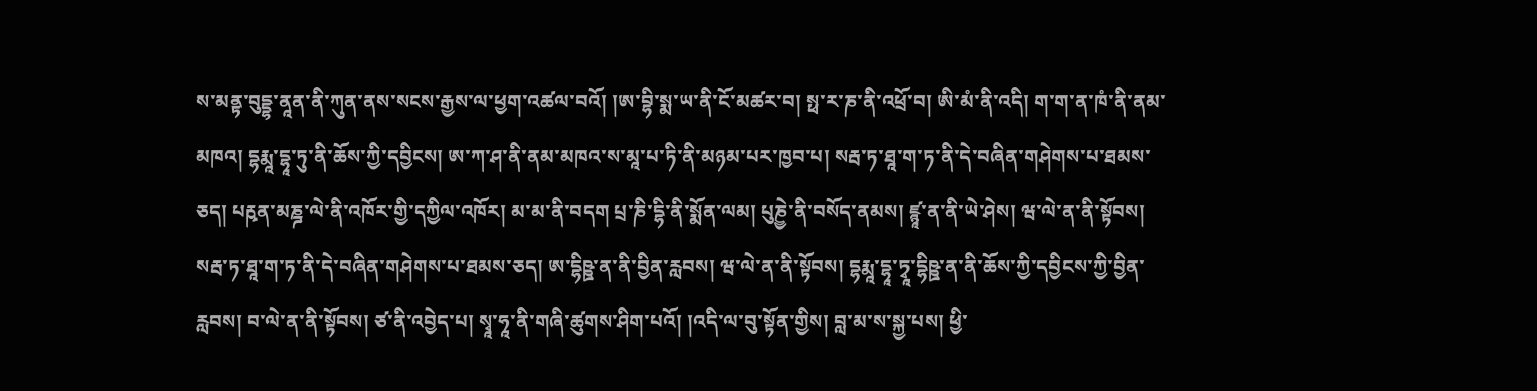ས་མནྟ་བུདྡྷ་ནཱན་ནི་ཀུན་ནས་སངས་རྒྱས་ལ་ཕྱག་འཚལ་བའོ། །ཨ་བྷི་སྨ་ཡ་ནི་ངོ་མཚར་བ། སྥ་ར་ཎ་ནི་འཕྲོ་བ། ཨི་མཾ་ནི་འདི། ག་ག་ན་ཁཾ་ནི་ནམ་མཁའ། དྷརྨཱ་དྷཱ་ཏུ་ནི་ཆོས་ཀྱི་དབྱིངས། ཨ་ཀ་ཤ་ནི་ནམ་མཁའ་ས་མཱ་པ་ཏི་ནི་མཉམ་པར་ཁྱབ་པ། སརྦ་ཏ་ཐཱ་ག་ཏ་ནི་དེ་བཞིན་གཤེགས་པ་ཐམས་ཅད། པརྵན་མཎྜ་ལེ་ནི་འཁོར་གྱི་དཀྱིལ་འཁོར། མ་མ་ནི་བདག པྲ་ཎི་དྷི་ནི་སྨོན་ལམ། པུཎྱེ་ནི་བསོད་ནམས། ཛྙཱ་ན་ནི་ཡེ་ཤེས། ཝ་ལེ་ན་ནི་སྟོབས། སརྦ་ཏ་ཐཱ་ག་ཏ་ནི་དེ་བཞིན་གཤེགས་པ་ཐམས་ཅད། ཨ་དྷིཥྛ་ན་ནི་བྱིན་རླབས། ཝ་ལེ་ན་ནི་སྟོབས། དྷརྨཱ་དྷཱ་ཏྭཱ་དྷིཥྛ་ན་ནི་ཆོས་ཀྱི་དབྱིངས་ཀྱི་བྱིན་རླབས། བ་ལེ་ན་ནི་སྟོབས། ཙ་ནི་འབྱེད་པ། སྭཱ་ཧཱ་ནི་གཞི་ཚུགས་ཤིག་པའོ། །འདི་ལ་བུ་སྟོན་གྱིས། བླ་མ་ས་སྐྱ་པས། ཕྱི་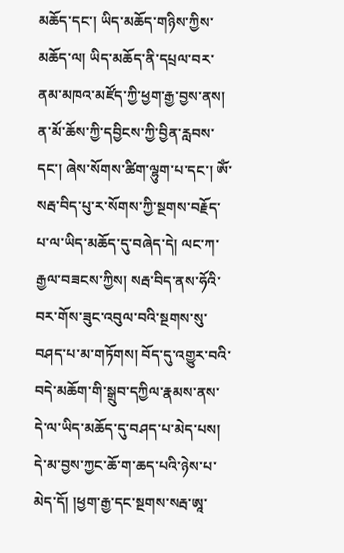མཆོད་དང་། ཡིད་མཆོད་གཉིས་ཀྱིས་མཆོད་ལ། ཡིད་མཆོད་ནི་དཔྲལ་བར་ནམ་མཁའ་མཛོད་ཀྱི་ཕྱག་རྒྱ་བྱས་ནས། ན་མོ་ཆོས་ཀྱི་དབྱིངས་ཀྱི་བྱིན་རླབས་དང་། ཞེས་སོགས་ཚིག་ལྷུག་པ་དང་། ཨོཾ་སརྦ་བིད་པུ་ར་སོགས་ཀྱི་སྔགས་བརྗོད་པ་ལ་ཡིད་མཆོད་དུ་བཞེད་དེ། ལང་ཀ་རྒྱལ་བཟངས་ཀྱིས། སརྦ་བིད་ནས་ཧོའི་བར་གོས་ཟུང་འབུལ་བའི་སྔགས་སུ་བཤད་པ་མ་གཏོགས། བོད་དུ་འགྱུར་བའི་བདེ་མཆོག་གི་སྒྲུབ་དཀྱིལ་རྣམས་ནས་དེ་ལ་ཡིད་མཆོད་དུ་བཤད་པ་མེད་པས། དེ་མ་བྱས་ཀྱང་ཆོ་ག་ཆད་པའི་ཉེས་པ་མེད་དོ། །ཕྱག་རྒྱ་དང་སྔགས་སརྦ་ཨཱ་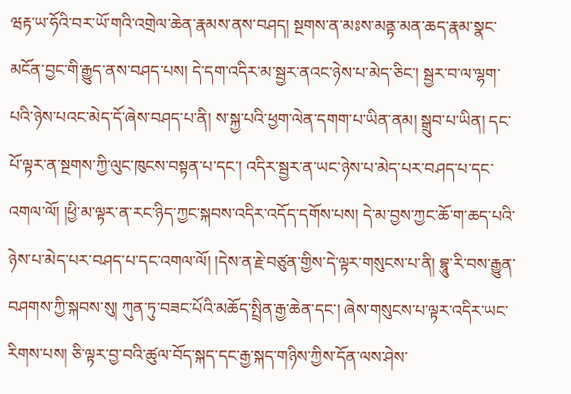ཝརྟ་ཡ་ཧོའི་བར་ཡོ་གའི་འགྲེལ་ཆེན་རྣམས་ནས་བཤད། སྔགས་ན་མཿས་མནྟ་མན་ཆད་རྣམ་སྣང་མངོན་བྱང་གི་རྒྱུད་ནས་བཤད་པས། དེ་དག་འདིར་མ་སྦྱར་ནའང་ཉེས་པ་མེད་ཅིང་། སྦྱར་བ་ལ་ལྷག་པའི་ཉེས་པའང་མེད་དོ་ཞེས་བཤད་པ་ནི། ས་སྐྱ་པའི་ཕྱག་ལེན་དགག་པ་ཡིན་ནམ། སྒྲུབ་པ་ཡིན། དང་པོ་ལྟར་ན་སྔགས་ཀྱི་ལུང་ཁུངས་བསྟན་པ་དང་། འདིར་སྦྱར་ན་ཡང་ཉེས་པ་མེད་པར་བཤད་པ་དང་འགལ་ལོ། །ཕྱི་མ་ལྟར་ན་རང་ཉིད་ཀྱང་སྐབས་འདིར་འདོད་དགོས་པས། དེ་མ་བྱས་ཀྱང་ཆོ་ག་ཆད་པའི་ཉེས་པ་མེད་པར་བཤད་པ་དང་འགལ་ལོ། །དེས་ན་རྗེ་བཙུན་གྱིས་དེ་ལྟར་གསུངས་པ་ནི། བྷཱུ་རི་བས་རྒྱུན་བཤགས་ཀྱི་སྐབས་སུ། ཀུན་ཏུ་བཟང་པོའི་མཆོད་སྤྲིན་རྒྱ་ཆེན་དང་། ཞེས་གསུངས་པ་ལྟར་འདིར་ཡང་རིགས་པས། ཅི་ལྟར་བྱ་བའི་ཚུལ་བོད་སྐད་དང་རྒྱ་སྐད་གཉིས་ཀྱིས་དོན་ལས་ཤེས་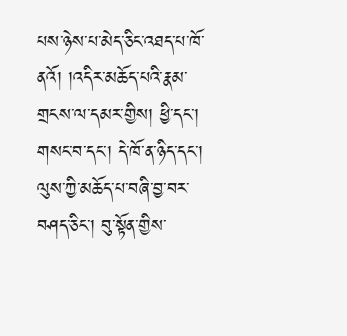པས་ཉེས་པ་མེད་ཅིང་འཐད་པ་ཁོ་ནའོ། །འདིར་མཆོད་པའི་རྣམ་གྲངས་ལ་དམར་གྱིས། ཕྱི་དང་། གསང་བ་དང་། དེ་ཁོ་ན་ཉིད་དང་། ལུས་ཀྱི་མཆོད་པ་བཞི་བྱ་བར་བཤད་ཅིང་། བུ་སྟོན་གྱིས་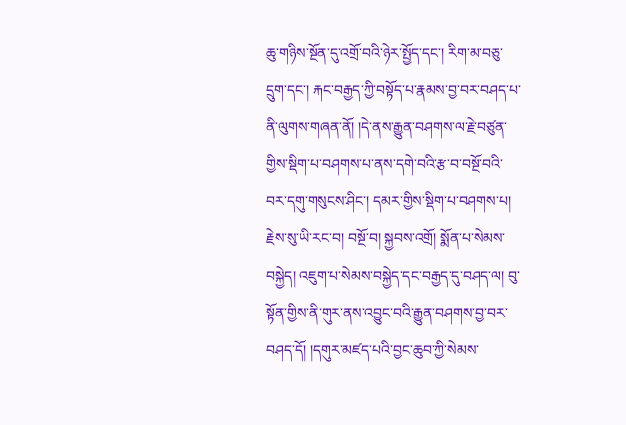ཆུ་གཉིས་སྔོན་དུ་འགྲོ་བའི་ཉེར་སྤྱོད་དང་། རིག་མ་བཅུ་དྲུག་དང་། རྐང་བརྒྱད་ཀྱི་བསྟོད་པ་རྣམས་བྱ་བར་བཤད་པ་ནི་ལུགས་གཞན་ནོ། །དེ་ནས་རྒྱུན་བཤགས་ལ་རྗེ་བཙུན་གྱིས་སྡིག་པ་བཤགས་པ་ནས་དགེ་བའི་རྩ་བ་བསྔོ་བའི་བར་དགུ་གསུངས་ཤིང་། དམར་གྱིས་སྡིག་པ་བཤགས་པ། རྗེས་སུ་ཡི་རང་བ། བསྔོ་བ། སྐྱབས་འགྲོ། སྨོན་པ་སེམས་བསྐྱེད། འཇུག་པ་སེམས་བསྐྱེད་དང་བརྒྱད་དུ་བཤད་ལ། བུ་སྟོན་གྱིས་ནི་གུར་ནས་འབྱུང་བའི་རྒྱུན་བཤགས་བྱ་བར་བཤད་དོ། །དགུར་མཛད་པའི་བྱང་ཆུབ་ཀྱི་སེམས་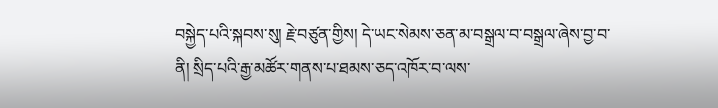བསྐྱེད་པའི་སྐབས་སུ། རྗེ་བཙུན་གྱིས། དེ་ཡང་སེམས་ཅན་མ་བསྒྲལ་བ་བསྒྲལ་ཞེས་བྱ་བ་ནི། སྲིད་པའི་རྒྱ་མཚོར་གནས་པ་ཐམས་ཅད་འཁོར་བ་ལས་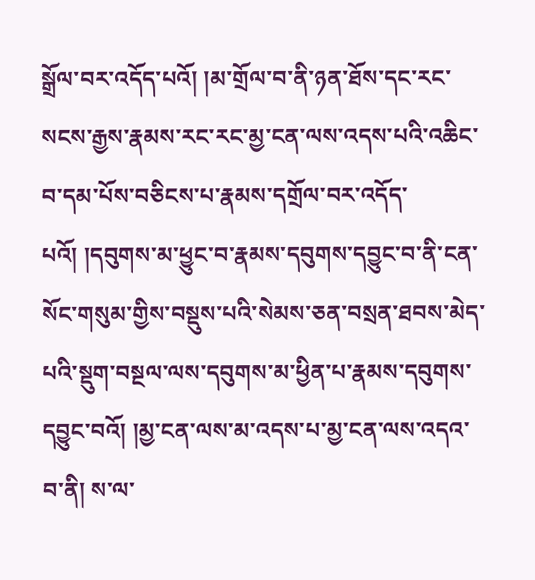སྒྲོལ་བར་འདོད་པའོ། །མ་གྲོལ་བ་ནི་ཉན་ཐོས་དང་རང་སངས་རྒྱས་རྣམས་རང་རང་མྱ་ངན་ལས་འདས་པའི་འཆིང་བ་དམ་པོས་བཅིངས་པ་རྣམས་དགྲོལ་བར་འདོད་པའོ། །དབུགས་མ་ཕྱུང་བ་རྣམས་དབུགས་དབྱུང་བ་ནི་ངན་སོང་གསུམ་གྱིས་བསྡུས་པའི་སེམས་ཅན་བསྲན་ཐབས་མེད་པའི་སྡུག་བསྔལ་ལས་དབུགས་མ་ཕྱིན་པ་རྣམས་དབུགས་དབྱུང་བའོ། །མྱ་ངན་ལས་མ་འདས་པ་མྱ་ངན་ལས་འདའ་བ་ནི། ས་ལ་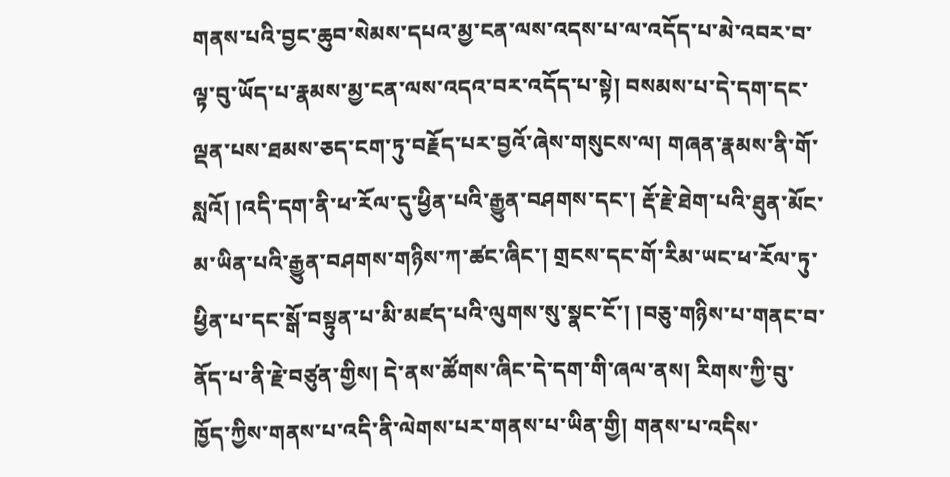གནས་པའི་བྱང་ཆུབ་སེམས་དཔའ་མྱ་ངན་ལས་འདས་པ་ལ་འདོད་པ་མེ་འབར་བ་ལྟ་བུ་ཡོད་པ་རྣམས་མྱ་ངན་ལས་འདའ་བར་འདོད་པ་སྟེ། བསམས་པ་དེ་དག་དང་ལྡན་པས་ཐམས་ཅད་ངག་ཏུ་བརྗོད་པར་བྱའོ་ཞེས་གསུངས་ལ། གཞན་རྣམས་ནི་གོ་སླའོ། །འདི་དག་ནི་ཕ་རོལ་དུ་ཕྱིན་པའི་རྒྱུན་བཤགས་དང་། རྡོ་རྗེ་ཐེག་པའི་ཐུན་མོང་མ་ཡིན་པའི་རྒྱུན་བཤགས་གཉིས་ཀ་ཚང་ཞིང་། གྲངས་དང་གོ་རིམ་ཡང་ཕ་རོལ་ཏུ་ཕྱིན་པ་དང་སྒོ་བསྟུན་པ་མི་མཛད་པའི་ལུགས་སུ་སྣང་ངོ་། །བཅུ་གཉིས་པ་གནང་བ་ནོད་པ་ནི་རྗེ་བཙུན་གྱིས། དེ་ནས་ཚོགས་ཞིང་དེ་དག་གི་ཞལ་ནས། རིགས་ཀྱི་བུ་ཁྱོད་ཀྱིས་གནས་པ་འདི་ནི་ལེགས་པར་གནས་པ་ཡིན་གྱི། གནས་པ་འདིས་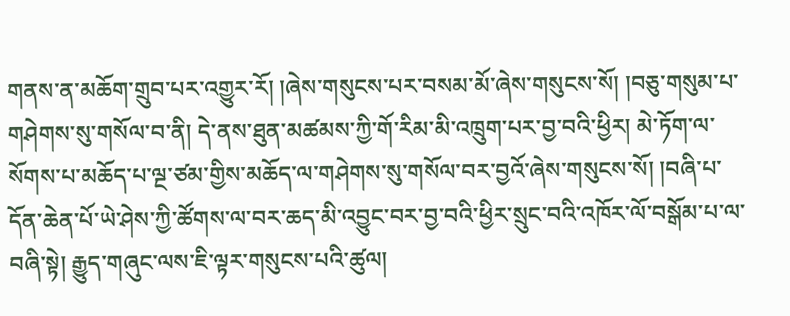གནས་ན་མཆོག་གྲུབ་པར་འགྱུར་རོ། །ཞེས་གསུངས་པར་བསམ་མོ་ཞེས་གསུངས་སོ། །བཅུ་གསུམ་པ་གཤེགས་སུ་གསོལ་བ་ནི། དེ་ནས་ཐུན་མཚམས་ཀྱི་གོ་རིམ་མི་འཁྲུག་པར་བྱ་བའི་ཕྱིར། མེ་ཏོག་ལ་སོགས་པ་མཆོད་པ་ལྔ་ཙམ་གྱིས་མཆོད་ལ་གཤེགས་སུ་གསོལ་བར་བྱའོ་ཞེས་གསུངས་སོ། །བཞི་པ་དོན་ཆེན་པོ་ཡེ་ཤེས་ཀྱི་ཚོགས་ལ་བར་ཆད་མི་འབྱུང་བར་བྱ་བའི་ཕྱིར་སྲུང་བའི་འཁོར་ལོ་བསྒོམ་པ་ལ་བཞི་སྟེ། རྒྱུད་གཞུང་ལས་ཇི་ལྟར་གསུངས་པའི་ཚུལ།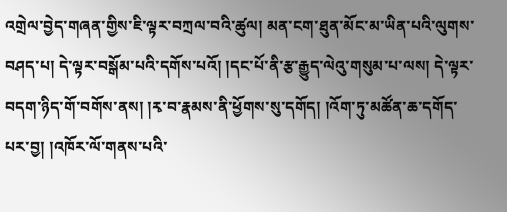འགྲེལ་བྱེད་གཞན་གྱིས་ཇི་ལྟར་བཀྲལ་བའི་ཚུལ། མན་ངག་ཐུན་མོང་མ་ཡིན་པའི་ལུགས་བཤད་པ། དེ་ལྟར་བསྒོམ་པའི་དགོས་པའོ། །དང་པོ་ནི་རྩ་རྒྱུད་ལེའུ་གསུམ་པ་ལས། དེ་ལྟར་བདག་ཉིད་གོ་བགོས་ནས། །རྭ་བ་རྣམས་ནི་ཕྱོགས་སུ་དགོད། །འོག་ཏུ་མཚོན་ཆ་དགོད་པར་བྱ། །འཁོར་ལོ་གནས་པའི་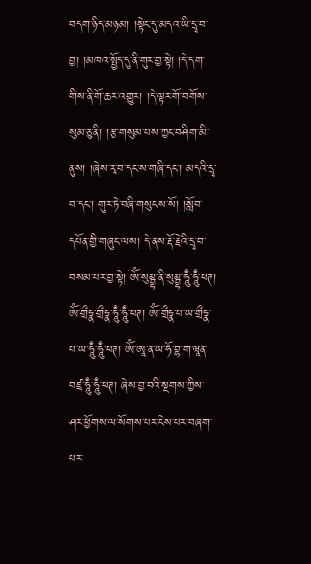བདག་ཉིད་མཉམ། །སྟེང་དུ་མདའ་ཡི་དྲྭ་བ་བྱ། །མཁའ་སྤྱོད་དུ་ནི་གུར་བྱ་སྟེ། །དེ་དག་གིས་ནི་གོ་ཆར་འགྱུར། །དེ་ལྟར་གོ་བགོས་སུམ་ཅུ་ནི། །རྩ་གསུམ་པས་ཀྱང་བཤིག་མི་ནུས། །ཞེས་རྭ་བ་དང་ས་གཞི་དང་། མདའི་དྲྭ་བ་དང་། གུར་ཏེ་བཞི་གསུངས་སོ། །སློབ་དཔོན་གྱི་གཞུང་ལས། དེ་ནས་རྡོ་རྗེའི་དྲྭ་བ་བསམ་པར་བྱ་སྟེ། ཨོཾ་སུམྦྷ་ནི་སུམྦྷ་ཧཱུྃ་ཧཱུྃ་ཕཊ། ཨོཾ་གྲྀཧྣ་གྲྀཧྣ་ཧཱུྃ་ཧཱུྃ་ཕཊ། ཨོཾ་གྲྀཧྣ་པ་ཡ་གྲྀཧྣ་པ་ཡ་ཧཱུྃ་ཧཱུྃ་ཕཊ། ཨོཾ་ཨཱ་ན་ཡ་ཧོ་བྷ་ག་ཝཱན་བཛྲ་ཧཱུྃ་ཧཱུྃ་ཕཊ། ཞེས་བྱ་བའི་སྔགས་ཀྱིས་ཤར་ཕྱོགས་ལ་སོགས་པར་ངེས་པར་བཞག་པར་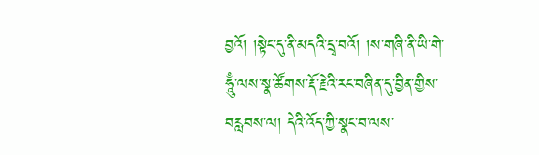བྱའོ། །སྟེང་དུ་ནི་མདའི་དྲྭ་བའོ། །ས་གཞི་ནི་ཡི་གེ་ཧཱུྃ་ལས་སྣ་ཚོགས་རྡོ་རྗེའི་རང་བཞིན་དུ་བྱིན་གྱིས་བརླབས་ལ། དེའི་འོད་ཀྱི་སྣང་བ་ལས་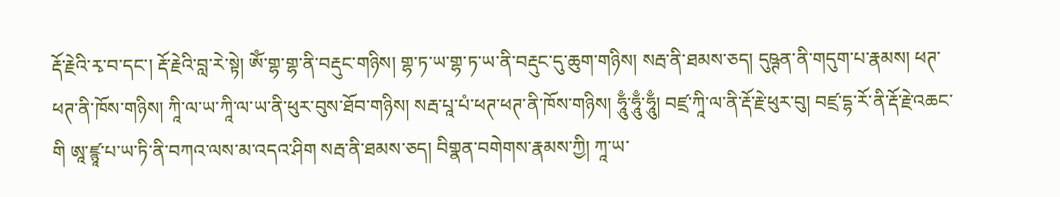རྡོ་རྗེའི་རྭ་བ་དང་། རྡོ་རྗེའི་བླ་རེ་སྟེ། ཨོཾ་གྷ་གྷ་ནི་བརྡུང་གཉིས། གྷ་ཏ་ཡ་གྷ་ཏ་ཡ་ནི་བརྡུང་དུ་ཆུག་གཉིས། སརྦ་ནི་ཐམས་ཅད། དུཥྚན་ནི་གདུག་པ་རྣམས། ཕཊ་ཕཊ་ནི་ཁོས་གཉིས། ཀཱི་ལ་ཡ་ཀཱི་ལ་ཡ་ནི་ཕུར་བུས་ཐོབ་གཉིས། སརྦ་པཱ་པཾ་ཕཊ་ཕཊ་ནི་ཁོས་གཉིས། ཧཱུྃ་ཧཱུྃ་ཧཱུྃ། བཛྲ་ཀཱི་ལ་ནི་རྡོ་རྗེ་ཕུར་བུ། བཛྲ་དྷ་རོ་ནི་རྡོ་རྗེ་འཆང་གི ཨཱ་ཛྙཱ་པ་ཡ་ཏི་ནི་བཀའ་ལས་མ་འདའ་ཤིག སརྦ་ནི་ཐམས་ཅད། བིགྣན་བགེགས་རྣམས་ཀྱི། ཀཱ་ཡ་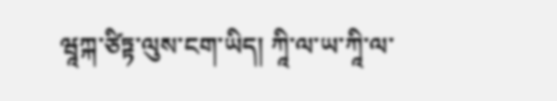ཝཱཀྐ་ཙིཏྟ་ལུས་ངག་ཡིད། ཀཱི་ལ་ཡ་ཀཱི་ལ་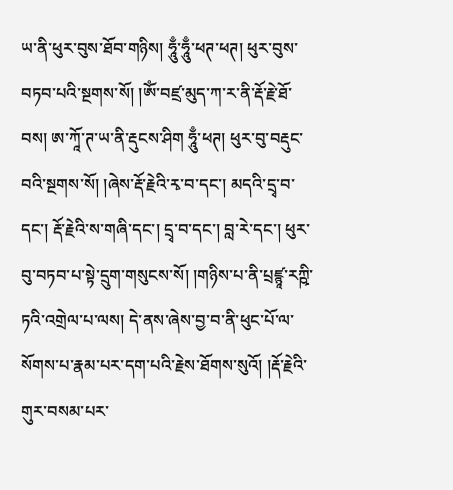ཡ་ནི་ཕུར་བུས་ཐོབ་གཉིས། ཧཱུྃ་ཧཱུྃ་ཕཊ་ཕཊ། ཕུར་བུས་བཏབ་པའི་སྔགས་སོ། །ཨོཾ་བཛྲ་མུད་ཀ་ར་ནི་རྡོ་རྗེ་ཐོ་བས། ཨ་ཀཱོ་ཊ་ཡ་ནི་རྡུངས་ཤིག ཧཱུྃ་ཕཊ། ཕུར་བུ་བརྡུང་བའི་སྔགས་སོ། །ཞེས་རྡོ་རྗེའི་རྭ་བ་དང་། མདའི་དྲྭ་བ་དང་། རྡོ་རྗེའི་ས་གཞི་དང་། དྲྭ་བ་དང་། བླ་རེ་དང་། ཕུར་བུ་བཏབ་པ་སྟེ་དྲུག་གསུངས་སོ། །གཉིས་པ་ནི་པྲཛྙཱ་རཀྵི་ཏའི་འགྲེལ་པ་ལས། དེ་ནས་ཞེས་བྱ་བ་ནི་ཕུང་པོ་ལ་སོགས་པ་རྣམ་པར་དག་པའི་རྗེས་ཐོགས་སུའོ། །རྡོ་རྗེའི་གུར་བསམ་པར་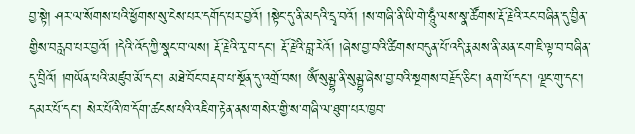བྱ་སྟེ། ཤར་ལ་སོགས་པའི་ཕྱོགས་སུ་ངེས་པར་དགོད་པར་བྱའོ། །སྟེང་དུ་ནི་མདའི་དྲྭ་བའོ། །ས་གཞི་ནི་ཡི་གེ་ཧཱུྃ་ལས་སྣ་ཚོགས་རྡོ་རྗེའི་རང་བཞིན་དུ་བྱིན་གྱིས་བརླབ་པར་བྱའོ། །དེའི་འོད་ཀྱི་སྣང་བ་ལས། རྡོ་རྗེའི་རྭ་བ་དང་། རྡོ་རྗེའི་བླ་རེའོ། །ཞེས་བྱ་བའི་ཚིགས་བདུན་པོ་འདི་རྣམས་ནི་མན་ངག་ཇི་ལྟ་བ་བཞིན་དུ་བྲིའོ། །གཡོན་པའི་མཛུབ་མོ་དང་། མཐེ་བོང་བརྡབ་པ་སྔོན་དུ་འགྲོ་བས། ཨོཾ་སུམྦྷ་ནི་སུམྦྷ་ཞེས་བྱ་བའི་སྔགས་བརྗོད་ཅིང་། ནག་པོ་དང་། ལྗང་གུ་དང་། དམར་པོ་དང་། སེར་པོའི་ཁ་དོག་ཚངས་པའི་འཇིག་རྟེན་ནས་གསེར་གྱི་ས་གཞི་ལ་ཐུག་པར་ཁྱབ་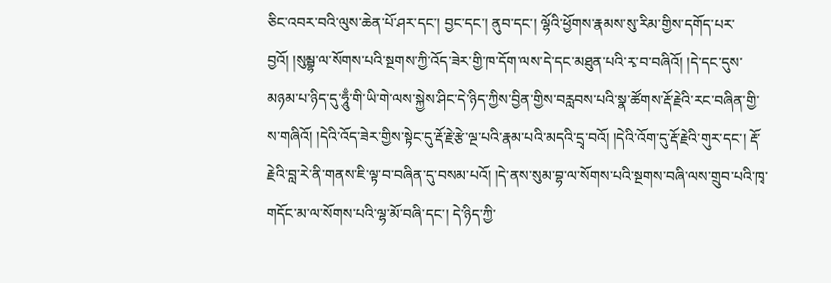ཅིང་འབར་བའི་ལུས་ཆེན་པོ་ཤར་དང་། བྱང་དང་། ནུབ་དང་། ལྷོའི་ཕྱོགས་རྣམས་སུ་རིམ་གྱིས་དགོད་པར་བྱའོ། །སུམྦྷ་ལ་སོགས་པའི་སྔགས་ཀྱི་འོད་ཟེར་གྱི་ཁ་དོག་ལས་དེ་དང་མཐུན་པའི་རྭ་བ་བཞིའོ། །དེ་དང་དུས་མཉམ་པ་ཉིད་དུ་ཧཱུྃ་གི་ཡི་གེ་ལས་སྐྱེས་ཤིང་དེ་ཉིད་ཀྱིས་བྱིན་གྱིས་བརླབས་པའི་སྣ་ཚོགས་རྡོ་རྗེའི་རང་བཞིན་གྱི་ས་གཞིའོ། །དེའི་འོད་ཟེར་གྱིས་སྟེང་དུ་རྡོ་རྗེ་རྩེ་ལྔ་པའི་རྣམ་པའི་མདའི་དྲྭ་བའོ། །དེའི་འོག་དུ་རྡོ་རྗེའི་གུར་དང་། རྡོ་རྗེའི་བླ་རེ་ནི་གནས་ཇི་ལྟ་བ་བཞིན་དུ་བསམ་པའོ། །དེ་ནས་སུམ་བྷ་ལ་སོགས་པའི་སྔགས་བཞི་ལས་གྲུབ་པའི་ཁྭ་གདོང་མ་ལ་སོགས་པའི་ལྷ་མོ་བཞི་དང་། དེ་ཉིད་ཀྱི་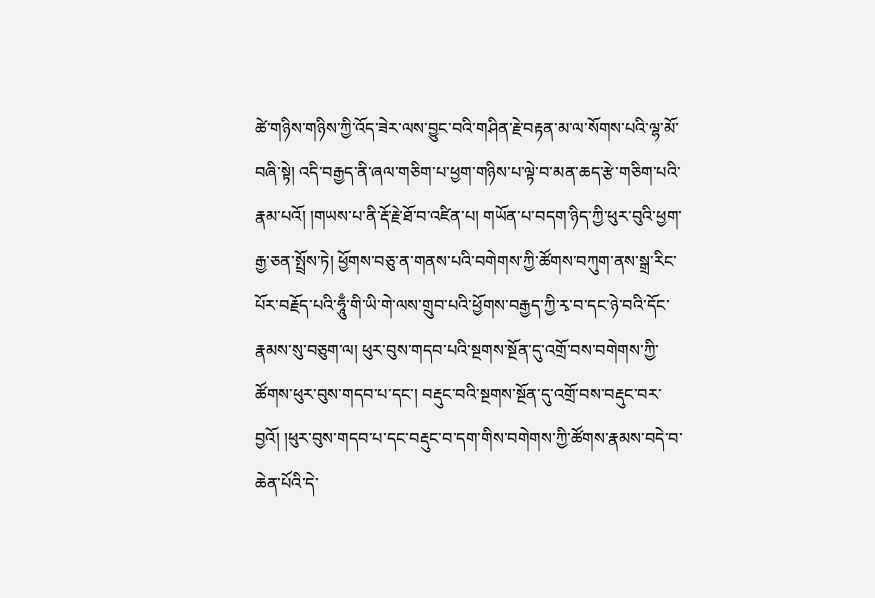ཚེ་གཉིས་གཉིས་ཀྱི་འོད་ཟེར་ལས་བྱུང་བའི་གཤིན་རྗེ་བརྟན་མ་ལ་སོགས་པའི་ལྷ་མོ་བཞི་སྟེ། འདི་བརྒྱད་ནི་ཞལ་གཅིག་པ་ཕྱག་གཉིས་པ་ལྟེ་བ་མན་ཆད་རྩེ་གཅིག་པའི་རྣམ་པའོ། །གཡས་པ་ནི་རྡོ་རྗེ་ཐོ་བ་འཛིན་པ། གཡོན་པ་བདག་ཉིད་ཀྱི་ཕུར་བུའི་ཕྱག་རྒྱ་ཅན་སྤྲོས་ཏེ། ཕྱོགས་བཅུ་ན་གནས་པའི་བགེགས་ཀྱི་ཚོགས་བཀུག་ནས་སྒྲ་རིང་པོར་བརྗོད་པའི་ཧཱུྃ་གི་ཡི་གེ་ལས་གྲུབ་པའི་ཕྱོགས་བརྒྱད་ཀྱི་རྭ་བ་དང་ཉེ་བའི་དོང་རྣམས་སུ་བཅུག་ལ། ཕུར་བུས་གདབ་པའི་སྔགས་སྔོན་དུ་འགྲོ་བས་བགེགས་ཀྱི་ཚོགས་ཕུར་བུས་གདབ་པ་དང་། བརྡུང་བའི་སྔགས་སྔོན་དུ་འགྲོ་བས་བརྡུང་བར་བྱའོ། །ཕུར་བུས་གདབ་པ་དང་བརྡུང་བ་དག་གིས་བགེགས་ཀྱི་ཚོགས་རྣམས་བདེ་བ་ཆེན་པོའི་དེ་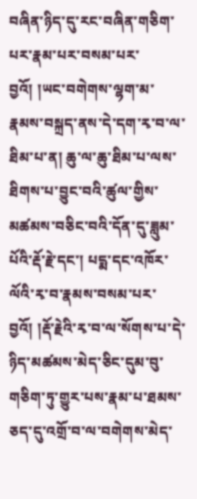བཞིན་ཉིད་དུ་རང་བཞིན་གཅིག་པར་རྣམ་པར་བསམ་པར་བྱའོ། །ཡང་བགེགས་ལྷག་མ་རྣམས་བསྐྲད་ནས་དེ་དག་རྭ་བ་ལ་ཐིམ་པ་ན། ཆུ་ལ་ཆུ་ཐིམ་པ་ལས་ཐིགས་པ་བྱུང་བའི་ཚུལ་གྱིས་མཚམས་བཅིང་བའི་དོན་དུ་ཟླུམ་པོའི་རྡོ་རྗེ་དང་། པདྨ་དང་འཁོར་ལོའི་རྭ་བ་རྣམས་བསམ་པར་བྱའོ། །རྡོ་རྗེའི་རྭ་བ་ལ་སོགས་པ་དེ་ཉིད་མཚམས་མེད་ཅིང་དུམ་བུ་གཅིག་ཏུ་གྱུར་པས་རྣམ་པ་ཐམས་ཅད་དུ་འགྲོ་བ་ལ་བགེགས་མེད་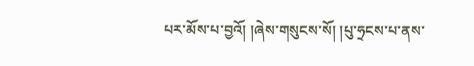པར་མོས་པ་བྱའོ། །ཞེས་གསུངས་སོ། །པུ་ཧྲངས་པ་ནས་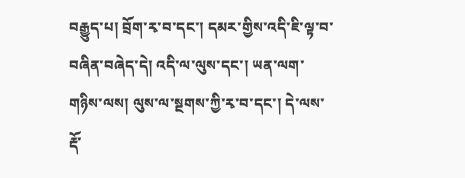བརྒྱུད་པ། བྲོག་རྭ་བ་དང་། དམར་གྱིས་འདི་ཇི་ལྟ་བ་བཞིན་བཞེད་དེ། འདི་ལ་ལུས་དང་། ཡན་ལག་གཉིས་ལས། ལུས་ལ་སྔགས་ཀྱི་རྭ་བ་དང་། དེ་ལས་རྡོ་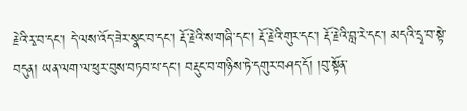རྗེའི་རྭ་བ་དང་། དེ་ལས་འོད་ཟེར་སྣང་བ་དང་། རྡོ་རྗེའི་ས་གཞི་དང་། རྡོ་རྗེའི་གུར་དང་། རྡོ་རྗེའི་བླ་རེ་དང་། མདའི་དྲྭ་བ་སྟེ་བདུན། ཡན་ལག་ལ་ཕུར་བུས་བཏབ་པ་དང་། བརྡུང་བ་གཉིས་ཏེ་དགུར་བཤད་དོ། །བུ་སྟོན་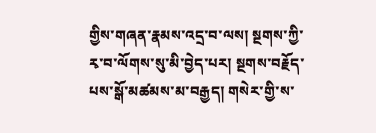གྱིས་གཞན་རྣམས་འདྲ་བ་ལས། སྔགས་ཀྱི་རྭ་བ་ལོགས་སུ་མི་བྱེད་པར། སྔགས་བརྗོད་པས་སྒོ་མཚམས་མ་བརྒྱད། གསེར་གྱི་ས་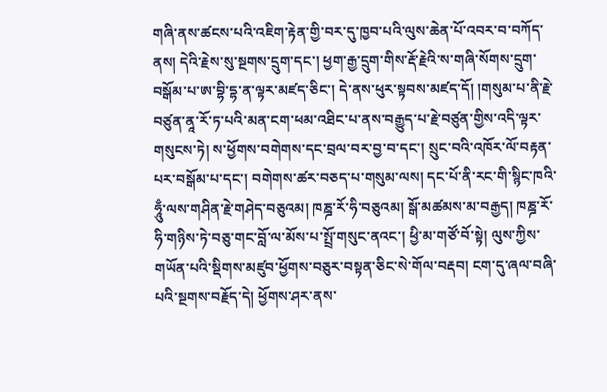གཞི་ནས་ཚངས་པའི་འཇིག་རྟེན་གྱི་བར་དུ་ཁྱབ་པའི་ལུས་ཆེན་པོ་འབར་བ་བཀོད་ནས། དེའི་རྗེས་སུ་སྔགས་དྲུག་དང་། ཕྱག་རྒྱ་དྲུག་གིས་རྡོ་རྗེའི་ས་གཞི་སོགས་དྲུག་བསྒོམ་པ་ཨ་བྷི་དྷ་ན་ལྟར་མཛད་ཅིང་། དེ་ནས་ཕུར་སྟབས་མཛད་དོ། །གསུམ་པ་ནི་རྗེ་བཙུན་ནཱ་རོ་ཏ་པའི་མན་ངག་ཕམ་འཐིང་པ་ནས་བརྒྱུད་པ་རྗེ་བཙུན་གྱིས་འདི་ལྟར་གསུངས་ཏེ། ས་ཕྱོགས་བགེགས་དང་བྲལ་བར་བྱ་བ་དང་། སྲུང་བའི་འཁོར་ལོ་བརྟན་པར་བསྒོམ་པ་དང་། བགེགས་ཚར་བཅད་པ་གསུམ་ལས། དང་པོ་ནི་རང་གི་སྙིང་ཁའི་ཧཱུྃ་ལས་གཤིན་རྗེ་གཤེད་བཅུའམ། ཁཎྜ་རོ་ཧི་བཅུའམ། སྒོ་མཚམས་མ་བརྒྱད། ཁཎྜ་རོ་ཧི་གཉིས་ཏེ་བཅུ་གང་བློ་ལ་མོས་པ་སྤྲོ་གསུང་ནའང་། ཕྱི་མ་གཙོ་བོ་སྟེ། ལུས་ཀྱིས་གཡོན་པའི་སྡིགས་མཛུབ་ཕྱོགས་བཅུར་བསྟན་ཅིང་སེ་གོལ་བརྡབ། ངག་དུ་ཞལ་བཞི་པའི་སྔགས་བརྗོད་དེ། ཕྱོགས་ཤར་ནས་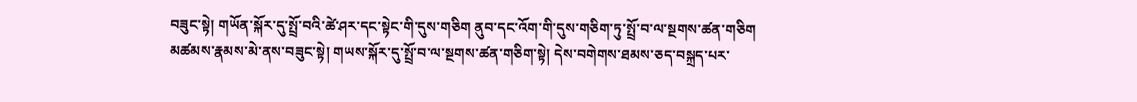བཟུང་སྟེ། གཡོན་སྐོར་དུ་སྤྲོ་བའི་ཚེ་ཤར་དང་སྟེང་གི་དུས་གཅིག ནུབ་དང་འོག་གི་དུས་གཅིག་ཏུ་སྤྲོ་བ་ལ་སྔགས་ཚན་གཅིག མཚམས་རྣམས་མེ་ནས་བཟུང་སྟེ། གཡས་སྐོར་དུ་སྤྲོ་བ་ལ་སྔགས་ཚན་གཅིག་སྟེ། དེས་བགེགས་ཐམས་ཅད་བསྐྲད་པར་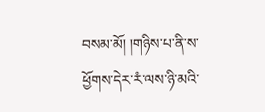བསམ་མོ། །གཉིས་པ་ནི་ས་ཕྱོགས་དེར་རཾ་ལས་ཉི་མའི་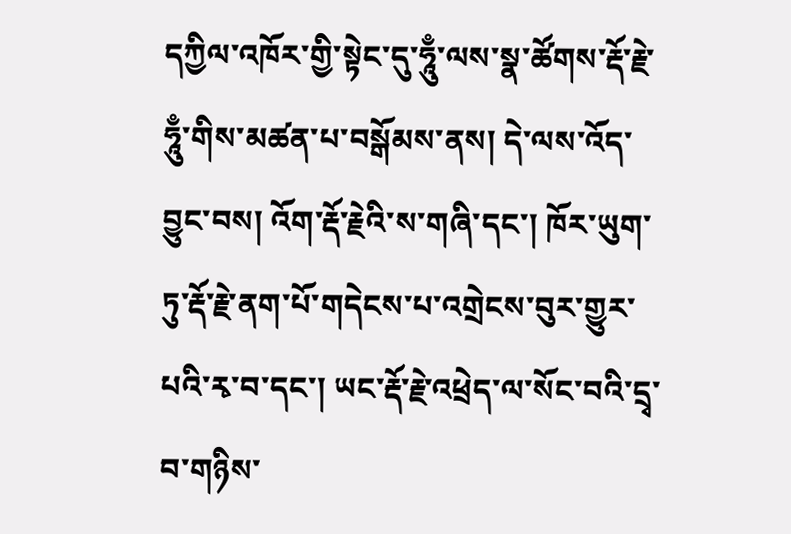དཀྱིལ་འཁོར་གྱི་སྟེང་དུ་ཧཱུྃ་ལས་སྣ་ཚོགས་རྡོ་རྗེ་ཧཱུྃ་གིས་མཚན་པ་བསྒོམས་ནས། དེ་ལས་འོད་བྱུང་བས། འོག་རྡོ་རྗེའི་ས་གཞི་དང་། ཁོར་ཡུག་ཏུ་རྡོ་རྗེ་ནག་པོ་གདེངས་པ་འགྲེངས་བུར་གྱུར་པའི་རྭ་བ་དང་། ཡང་རྡོ་རྗེ་འཕྲེད་ལ་སོང་བའི་དྲྭ་བ་གཉིས་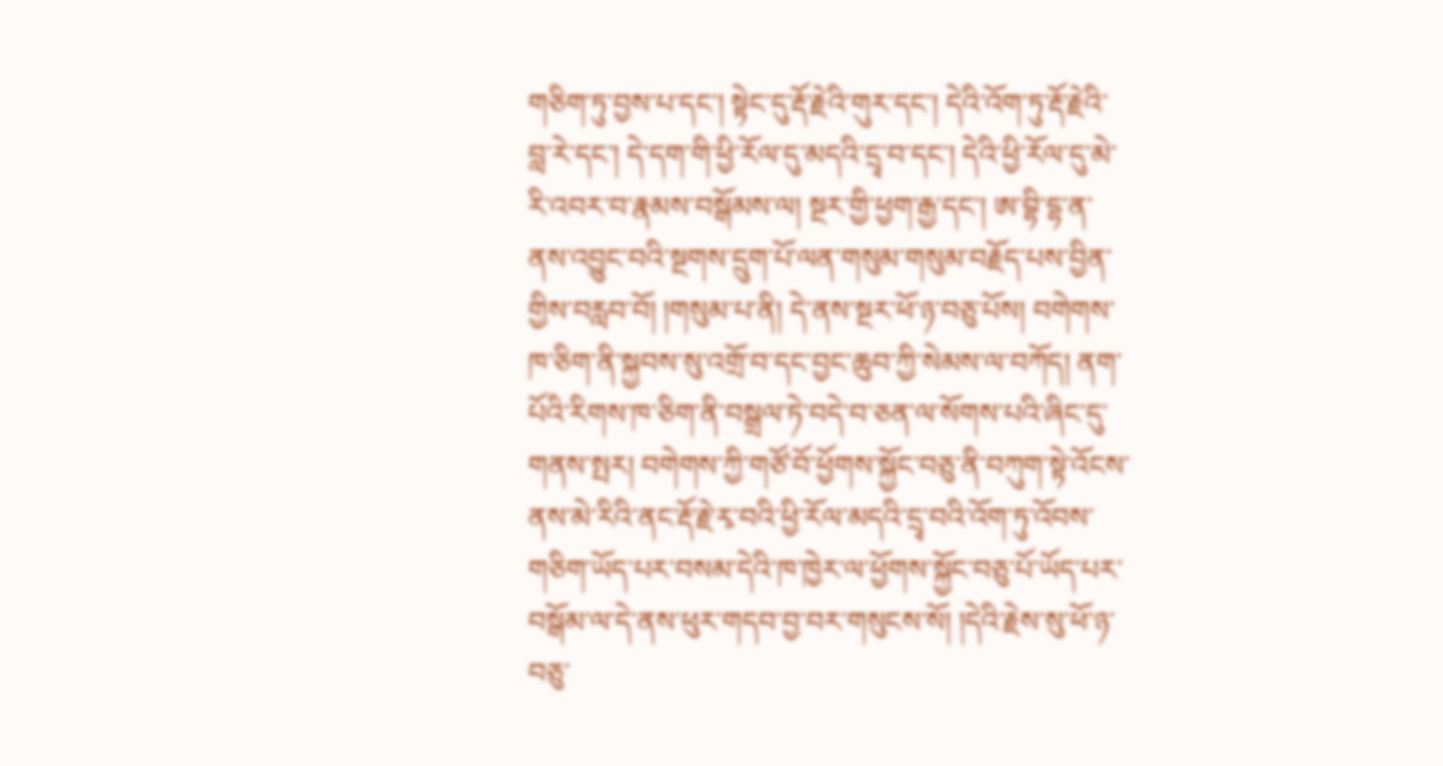གཅིག་ཏུ་བྱས་པ་དང་། སྟེང་དུ་རྡོ་རྗེའི་གུར་དང་། དེའི་འོག་ཏུ་རྡོ་རྗེའི་བླ་རེ་དང་། དེ་དག་གི་ཕྱི་རོལ་དུ་མདའི་དྲྭ་བ་དང་། དེའི་ཕྱི་རོལ་དུ་མེ་རི་འབར་བ་རྣམས་བསྒོམས་ལ། སྔར་གྱི་ཕྱག་རྒྱ་དང་། ཨ་བྷི་དྷ་ན་ནས་འབྱུང་བའི་སྔགས་དྲུག་པོ་ལན་གསུམ་གསུམ་བརྗོད་པས་བྱིན་གྱིས་བརླབ་བོ། །གསུམ་པ་ནི། དེ་ནས་སྔར་ཕོ་ཉ་བཅུ་པོས། བགེགས་ཁ་ཅིག་ནི་སྐྱབས་སུ་འགྲོ་བ་དང་བྱང་ཆུབ་ཀྱི་སེམས་ལ་བཀོད། ནག་པོའི་རིགས་ཁ་ཅིག་ནི་བསྒྲལ་ཏེ་བདེ་བ་ཅན་ལ་སོགས་པའི་ཞིང་དུ་གནས་སྤར། བགེགས་ཀྱི་གཙོ་བོ་ཕྱོགས་སྐྱོང་བཅུ་ནི་བཀུག་སྟེ་འོངས་ནས་མེ་རིའི་ནང་རྡོ་རྗེ་རྭ་བའི་ཕྱི་རོལ་མདའི་དྲྭ་བའི་འོག་ཏུ་འོབས་གཅིག་ཡོད་པར་བསམ་དེའི་ཁ་ཁྱེར་ལ་ཕྱོགས་སྐྱོང་བཅུ་པོ་ཡོད་པར་བསྒོམ་ལ་དེ་ནས་ཕུར་གདབ་བྱ་བར་གསུངས་སོ། །དེའི་རྗེས་སུ་ཕོ་ཉ་བཅུ་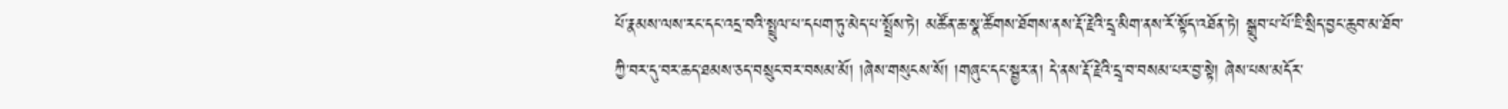པོ་རྣམས་ལས་རང་དང་འདྲ་བའི་སྤྲུལ་པ་དཔག་ཏུ་མེད་པ་སྤྲོས་ཏེ། མཚོན་ཆ་སྣ་ཚོགས་ཐོགས་ནས་རྡོ་རྗེའི་དྲྭ་མིག་ནས་རོ་སྟོད་འཐོན་ཏེ། སྒྲུབ་པ་པོ་ཇི་སྲིད་བྱང་ཆུབ་མ་ཐོབ་ཀྱི་བར་དུ་བར་ཆད་ཐམས་ཅད་བསྲུང་བར་བསམ་མོ། །ཞེས་གསུངས་སོ། །གཞུང་དང་སྦྱར་ན། དེ་ནས་རྡོ་རྗེའི་དྲྭ་བ་བསམ་པར་བྱ་སྟེ། ཞེས་པས་མདོར་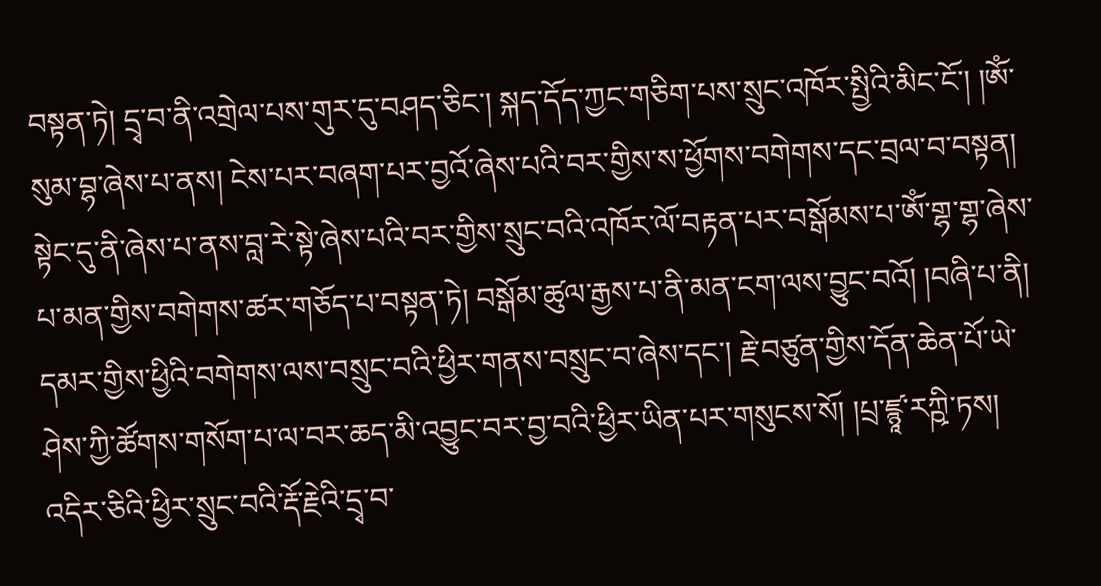བསྟན་ཏེ། དྲྭ་བ་ནི་འགྲེལ་པས་གུར་དུ་བཤད་ཅིང་། སྐད་དོད་ཀྱང་གཅིག་པས་སྲུང་འཁོར་སྤྱིའི་མིང་ངོ་། །ཨོཾ་སུམ་བྷ་ཞེས་པ་ནས། ངེས་པར་བཞག་པར་བྱའོ་ཞེས་པའི་བར་གྱིས་ས་ཕྱོགས་བགེགས་དང་བྲལ་བ་བསྟན། སྟེང་དུ་ནི་ཞེས་པ་ནས་བླ་རེ་སྟེ་ཞེས་པའི་བར་གྱིས་སྲུང་བའི་འཁོར་ལོ་བརྟན་པར་བསྒོམས་པ་ཨོཾ་གྷ་གྷ་ཞེས་པ་མན་གྱིས་བགེགས་ཚར་གཅོད་པ་བསྟན་ཏེ། བསྒོམ་ཚུལ་རྒྱས་པ་ནི་མན་ངག་ལས་བྱུང་བའོ། །བཞི་པ་ནི། དམར་གྱིས་ཕྱིའི་བགེགས་ལས་བསྲུང་བའི་ཕྱིར་གནས་བསྲུང་བ་ཞེས་དང་། རྗེ་བཙུན་གྱིས་དོན་ཆེན་པོ་ཡེ་ཤེས་ཀྱི་ཚོགས་གསོག་པ་ལ་བར་ཆད་མི་འབྱུང་བར་བྱ་བའི་ཕྱིར་ཡིན་པར་གསུངས་སོ། །པྲ་ཛྙཱ་རཀྵི་ཏས། འདིར་ཅིའི་ཕྱིར་སྲུང་བའི་རྡོ་རྗེའི་དྲྭ་བ་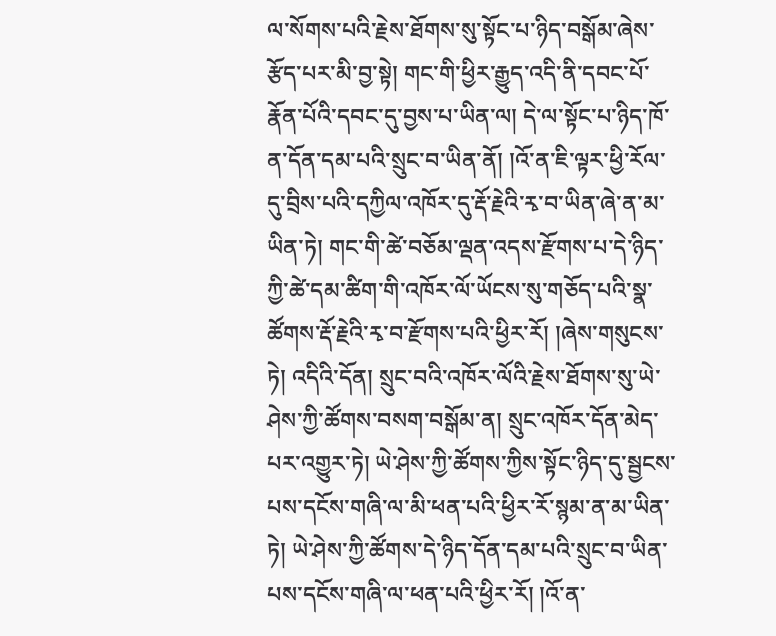ལ་སོགས་པའི་རྗེས་ཐོགས་སུ་སྟོང་པ་ཉིད་བསྒོམ་ཞེས་རྩོད་པར་མི་བྱ་སྟེ། གང་གི་ཕྱིར་རྒྱུད་འདི་ནི་དབང་པོ་རྣོན་པོའི་དབང་དུ་བྱས་པ་ཡིན་ལ། དེ་ལ་སྟོང་པ་ཉིད་ཁོ་ན་དོན་དམ་པའི་སྲུང་བ་ཡིན་ནོ། །འོ་ན་ཇི་ལྟར་ཕྱི་རོལ་དུ་བྲིས་པའི་དཀྱིལ་འཁོར་དུ་རྡོ་རྗེའི་རྭ་བ་ཡིན་ཞེ་ན་མ་ཡིན་ཏེ། གང་གི་ཚེ་བཅོམ་ལྡན་འདས་རྫོགས་པ་དེ་ཉིད་ཀྱི་ཚེ་དམ་ཚིག་གི་འཁོར་ལོ་ཡོངས་སུ་གཅོད་པའི་སྣ་ཚོགས་རྡོ་རྗེའི་རྭ་བ་རྫོགས་པའི་ཕྱིར་རོ། །ཞེས་གསུངས་ཏེ། འདིའི་དོན། སྲུང་བའི་འཁོར་ལོའི་རྗེས་ཐོགས་སུ་ཡེ་ཤེས་ཀྱི་ཚོགས་བསག་བསྒོམ་ན། སྲུང་འཁོར་དོན་མེད་པར་འགྱུར་ཏེ། ཡེ་ཤེས་ཀྱི་ཚོགས་ཀྱིས་སྟོང་ཉིད་དུ་སྦྱངས་པས་དངོས་གཞི་ལ་མི་ཕན་པའི་ཕྱིར་རོ་སྙམ་ན་མ་ཡིན་ཏེ། ཡེ་ཤེས་ཀྱི་ཚོགས་དེ་ཉིད་དོན་དམ་པའི་སྲུང་བ་ཡིན་པས་དངོས་གཞི་ལ་ཕན་པའི་ཕྱིར་རོ། །འོ་ན་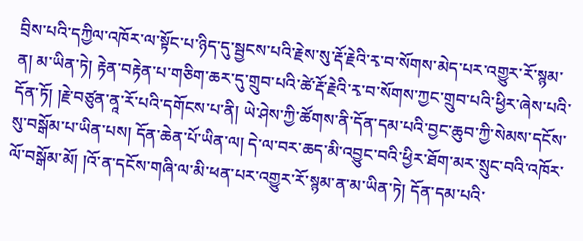བྲིས་པའི་དཀྱིལ་འཁོར་ལ་སྟོང་པ་ཉིད་དུ་སྦྱངས་པའི་རྗེས་སུ་རྡོ་རྗེའི་རྭ་བ་སོགས་མེད་པར་འགྱུར་རོ་སྙམ་ན། མ་ཡིན་ཏེ། རྟེན་བརྟེན་པ་གཅིག་ཆར་དུ་གྲུབ་པའི་ཚེ་རྡོ་རྗེའི་རྭ་བ་སོགས་ཀྱང་གྲུབ་པའི་ཕྱིར་ཞེས་པའི་དོན་ཏོ། །རྗེ་བཙུན་ནཱ་རོ་པའི་དགོངས་པ་ནི། ཡེ་ཤེས་ཀྱི་ཚོགས་ནི་དོན་དམ་པའི་བྱང་ཆུབ་ཀྱི་སེམས་དངོས་སུ་བསྒོམ་པ་ཡིན་པས། དོན་ཆེན་པོ་ཡིན་ལ། དེ་ལ་བར་ཆད་མི་འབྱུང་བའི་ཕྱིར་ཐོག་མར་སྲུང་བའི་འཁོར་ལོ་བསྒོམ་མོ། །འོ་ན་དངོས་གཞི་ལ་མི་ཕན་པར་འགྱུར་རོ་སྙམ་ན་མ་ཡིན་ཏེ། དོན་དམ་པའི་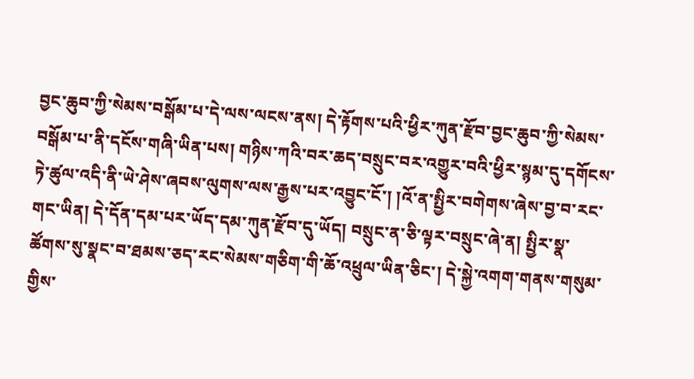བྱང་ཆུབ་ཀྱི་སེམས་བསྒོམ་པ་དེ་ལས་ལངས་ནས། དེ་རྟོགས་པའི་ཕྱིར་ཀུན་རྫོབ་བྱང་ཆུབ་ཀྱི་སེམས་བསྒོམ་པ་ནི་དངོས་གཞི་ཡིན་པས། གཉིས་ཀའི་བར་ཆད་བསྲུང་བར་འགྱུར་བའི་ཕྱིར་སྙམ་དུ་དགོངས་ཏེ་ཚུལ་འདི་ནི་ཡེ་ཤེས་ཞབས་ལུགས་ལས་རྒྱས་པར་འབྱུང་ངོ་། །འོ་ན་སྤྱིར་བགེགས་ཞེས་བྱ་བ་རང་གང་ཡིན། དེ་དོན་དམ་པར་ཡོད་དམ་ཀུན་རྫོབ་དུ་ཡོད། བསྲུང་ན་ཅི་ལྟར་བསྲུང་ཞེ་ན། སྤྱིར་སྣ་ཚོགས་སུ་སྣང་བ་ཐམས་ཅད་རང་སེམས་གཅིག་གི་ཆོ་འཕྲུལ་ཡིན་ཅིང་། དེ་སྐྱེ་འགག་གནས་གསུམ་གྱིས་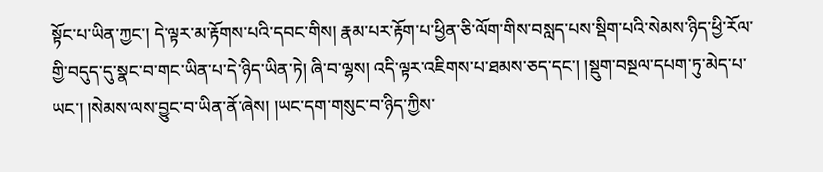སྟོང་པ་ཡིན་ཀྱང་། དེ་ལྟར་མ་རྟོགས་པའི་དབང་གིས། རྣམ་པར་རྟོག་པ་ཕྱིན་ཅི་ལོག་གིས་བསླད་པས་སྡིག་པའི་སེམས་ཉིད་ཕྱི་རོལ་གྱི་བདུད་དུ་སྣང་བ་གང་ཡིན་པ་དེ་ཉིད་ཡིན་ཏེ། ཞི་བ་ལྷས། འདི་ལྟར་འཇིགས་པ་ཐམས་ཅད་དང་། །སྡུག་བསྔལ་དཔག་ཏུ་མེད་པ་ཡང་། །སེམས་ལས་བྱུང་བ་ཡིན་ནོ་ཞེས། །ཡང་དག་གསུང་བ་ཉིད་ཀྱིས་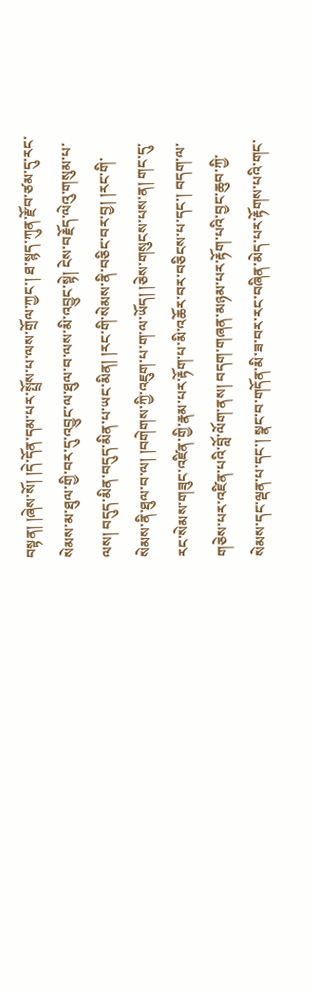བསྟན། །ཞེས་སོ། །དེ་དོན་དམ་པར་སྤྲོས་པ་ལས་གྲོལ་ཀྱང་། ཐ་སྙད་ཀུན་རྫོབ་ཙམ་དུ་རང་སེམས་མ་ཐུལ་གྱི་བར་དུ་འབྱུང་ལ་ཐུལ་བ་ལས་མི་འབྱུང་སྟེ། ངེས་བརྗོད་ལེའུ་གསུམ་པ་ལས། བདུད་མིན་བདུད་མིན་པ་ཡང་མིན། །རང་གི་སེམས་ནི་བཅིང་བར་བྱ། །རང་གི་སེམས་ནི་ཐུལ་བ་ལ། །བགེགས་ཀྱི་འཇུག་པ་ག་ལ་ཡོད། །ཅེས་གསུངས་པས་ན། གང་དུ་རང་སེམས་གཟུང་འཛིན་གྱི་རྣམ་པར་རྟོག་པ་མི་འཆོར་བར་བཅིངས་པ་དང་། བདག་ལ་གཅེས་པར་འཛིན་པའི་བློ་ལོག་ནས། བདག་གཞན་མཉམ་པར་རྟོག་པའི་བྱང་ཆུབ་ཀྱི་སེམས་དང་ལྡན་པ་དང་། སྣང་བ་གདོན་མི་ཟ་བར་རང་བཞིན་མེད་པར་རྟོགས་པའི་གང་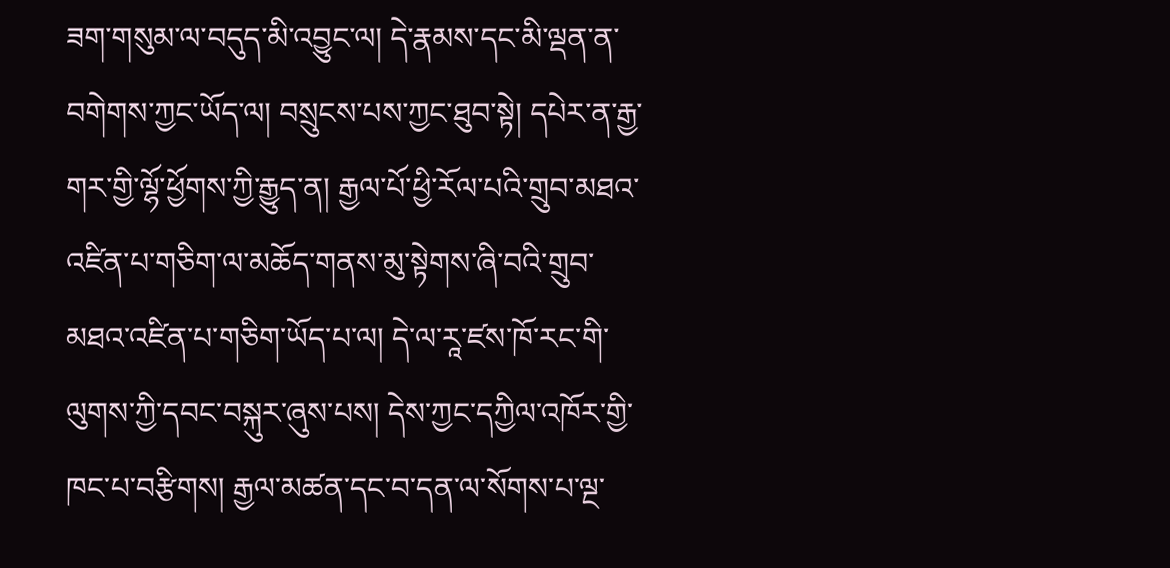ཟག་གསུམ་ལ་བདུད་མི་འབྱུང་ལ། དེ་རྣམས་དང་མི་ལྡན་ན་བགེགས་ཀྱང་ཡོད་ལ། བསྲུངས་པས་ཀྱང་ཐུབ་སྟེ། དཔེར་ན་རྒྱ་གར་གྱི་ལྷོ་ཕྱོགས་ཀྱི་རྒྱུད་ན། རྒྱལ་པོ་ཕྱི་རོལ་པའི་གྲུབ་མཐའ་འཛིན་པ་གཅིག་ལ་མཆོད་གནས་མུ་སྟེགས་ཞི་བའི་གྲུབ་མཐའ་འཛིན་པ་གཅིག་ཡོད་པ་ལ། དེ་ལ་རཱ་ཛས་ཁོ་རང་གི་ལུགས་ཀྱི་དབང་བསྐུར་ཞུས་པས། དེས་ཀྱང་དཀྱིལ་འཁོར་གྱི་ཁང་པ་བརྩིགས། རྒྱལ་མཚན་དང་བ་དན་ལ་སོགས་པ་ལྔ་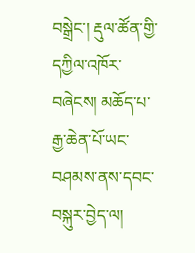བསྒྲེང་། རྡུལ་ཚོན་གྱི་དཀྱིལ་འཁོར་བཞེངས། མཆོད་པ་རྒྱ་ཆེན་པོ་ཡང་བཤམས་ནས་དབང་བསྐུར་བྱེད་ལ།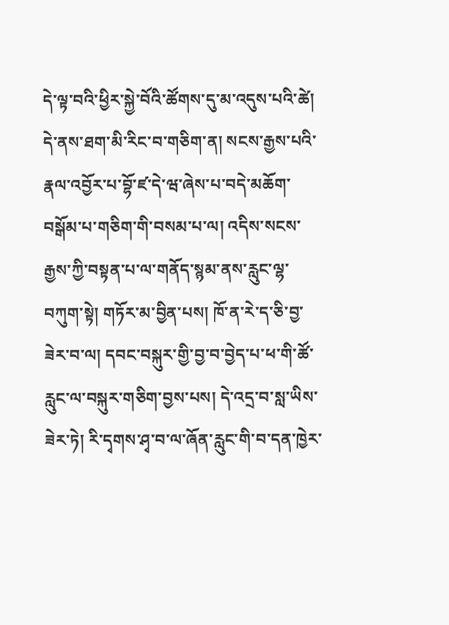དེ་ལྟ་བའི་ཕྱིར་སྐྱེ་བོའི་ཚོགས་དུ་མ་འདུས་པའི་ཚེ། དེ་ནས་ཐག་མི་རིང་བ་གཅིག་ན། སངས་རྒྱས་པའི་རྣལ་འབྱོར་པ་བྷོ་ཛ་དེ་ཝ་ཞེས་པ་བདེ་མཆོག་བསྒོམ་པ་གཅིག་གི་བསམ་པ་ལ། འདིས་སངས་རྒྱས་ཀྱི་བསྟན་པ་ལ་གནོད་སྙམ་ནས་རླུང་ལྷ་བཀུག་སྟེ། གཏོར་མ་བྱིན་པས། ཁོ་ན་རེ་ད་ཅི་བྱ་ཟེར་བ་ལ། དབང་བསྐུར་གྱི་བྱ་བ་བྱེད་པ་ཕ་གི་ཚོ་རླུང་ལ་བསྐུར་གཅིག་བྱས་པས། དེ་འདྲ་བ་སླ་ཡིས་ཟེར་ཏེ། རི་དྭགས་ཤྭ་བ་ལ་ཞོན་རླུང་གི་བ་དན་ཁྱེར་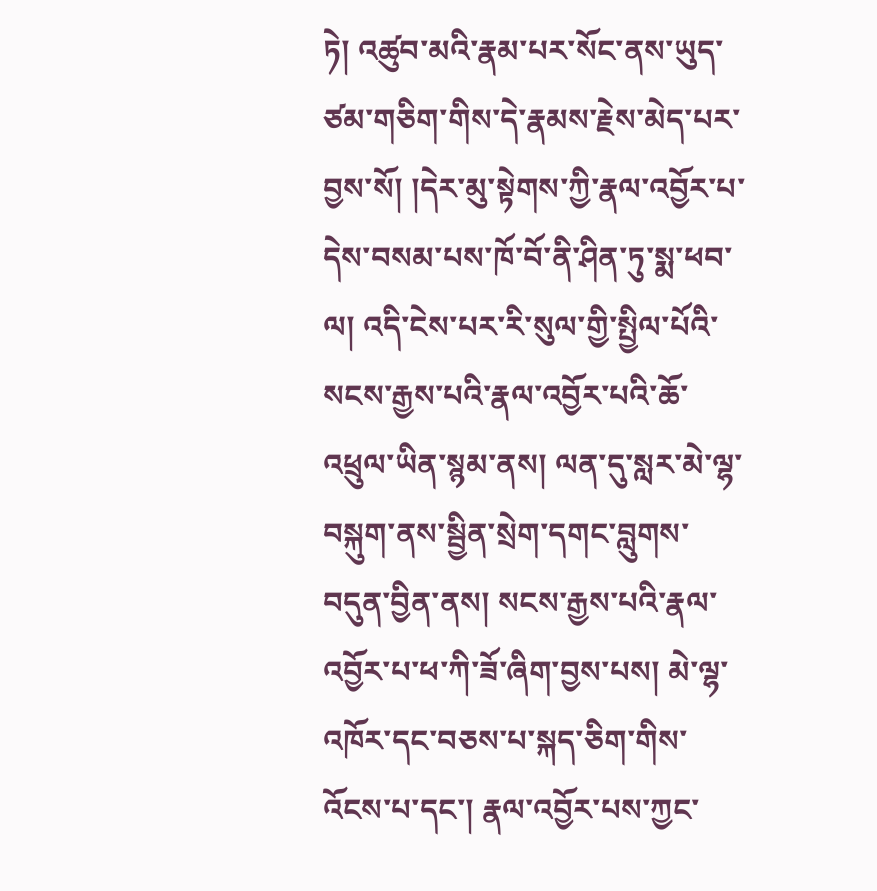ཏེ། འཚུབ་མའི་རྣམ་པར་སོང་ནས་ཡུད་ཙམ་གཅིག་གིས་དེ་རྣམས་རྗེས་མེད་པར་བྱས་སོ། །དེར་མུ་སྟེགས་ཀྱི་རྣལ་འབྱོར་པ་དེས་བསམ་པས་ཁོ་བོ་ནི་ཤིན་ཏུ་སྨ་ཕབ་ལ། འདི་ངེས་པར་རི་སུལ་གྱི་སྤྱིལ་པོའི་སངས་རྒྱས་པའི་རྣལ་འབྱོར་པའི་ཆོ་འཕྲུལ་ཡིན་སྙམ་ནས། ལན་དུ་སླར་མེ་ལྷ་བསྐུག་ནས་སྦྱིན་སྲེག་དགང་བླུགས་བདུན་བྱིན་ནས། སངས་རྒྱས་པའི་རྣལ་འབྱོར་པ་ཕ་ཀི་ཟོ་ཞིག་བྱས་པས། མེ་ལྷ་འཁོར་དང་བཅས་པ་སྐད་ཅིག་གིས་འོངས་པ་དང་། རྣལ་འབྱོར་པས་ཀྱང་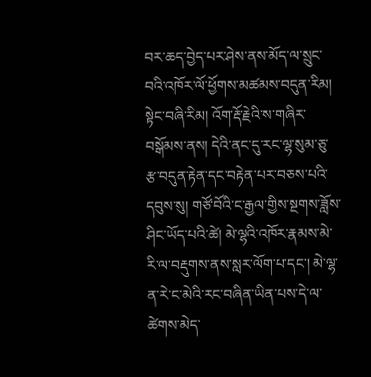བར་ཆད་བྱེད་པར་ཤེས་ནས་མོད་ལ་སྲུང་བའི་འཁོར་ལོ་ཕྱོགས་མཚམས་བདུན་རིམ། སྟེང་བཞི་རིམ། འོག་རྡོ་རྗེའི་ས་གཞིར་བསྒོམས་ནས། དེའི་ནང་དུ་རང་ལྷ་སུམ་ཅུ་རྩ་བདུན་རྟེན་དང་བརྟེན་པར་བཅས་པའི་དབུས་སུ། གཙོ་བོའི་ང་རྒྱལ་གྱིས་སྔགས་ཟློས་ཤིང་ཡོད་པའི་ཚེ། མེ་ལྷའི་འཁོར་རྣམས་མེ་རི་ལ་བརྡུགས་ནས་སླར་ལོག་པ་དང་། མེ་ལྷ་ན་རེ་ང་མེའི་རང་བཞིན་ཡིན་པས་དེ་ལ་ཚེགས་མེད་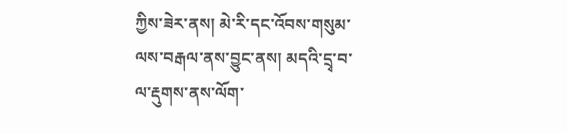ཀྱིས་ཟེར་ནས། མེ་རི་དང་འོབས་གསུམ་ལས་བརྒལ་ནས་བྱུང་ནས། མདའི་དྲྭ་བ་ལ་རྡུགས་ནས་ལོག་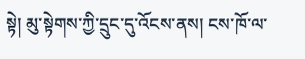སྟེ། མུ་སྟེགས་ཀྱི་དྲུང་དུ་འོངས་ནས། ངས་ཁོ་ལ་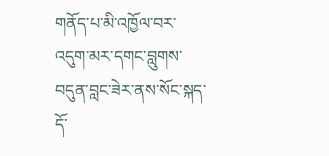གནོད་པ་མི་འཁྱོལ་བར་འདུག་མར་དགང་བླུགས་བདུན་བླང་ཟེར་ནས་སོང་སྐད་དོ་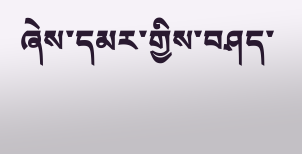ཞེས་དམར་གྱིས་བཤད་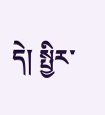དེ། སྤྱིར་